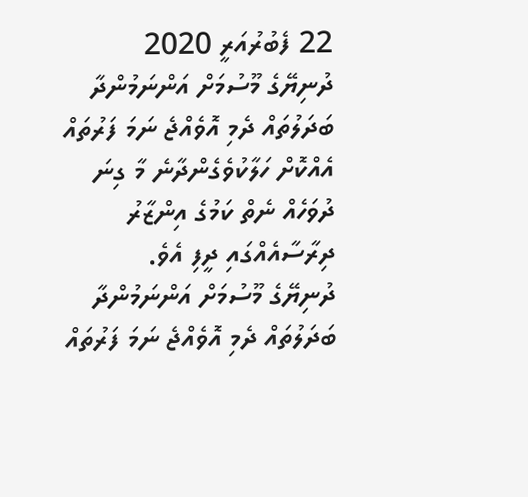22 ފެބުރުއަރީ 2020
ދުނިޔޭގެ މޫސުމަށް އަންނަމުންދާ ބަދަލުތައް ދެމި އޮވެއްޖެ ނަމަ ފަރުތައް އެއްކޮށް ހަލާކުވެގެންދާނެ މާ ގިނަ ދުވަހެއް ނެތް ކަމުގެ އިންޒާރު ދިރާސާއެއްގައި ދީފި އެވެ.
ދުނިޔޭގެ މޫސުމަށް އަންނަމުންދާ ބަދަލުތައް ދެމި އޮވެއްޖެ ނަމަ ފަރުތައް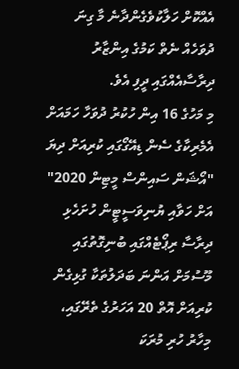އެއްކޮށް ހަލާކުވެގެންދާނެ މާ ގިނަ ދުވަހެއް ނެތް ކަމުގެ އިންޒާރު ދިރާސާއެއްގައި ދީފި އެވެ.
މި މަހުގެ 16 އިން ހުކުރު ދުވަހާ ހަމައަށް އެމެރިކާގެ ސެން ޑިއޭގޯގައި ކުރިއަށް ދިޔަ "އޯޝަން ސައިންސް މީޓިން 2020" އަށް ހަވާއި ޔުނިވަސީޓީން ހުށަހެޅި ދިރާސާ ރިޕޯޓެއްގައި ބުނިގޮތުގައި މޫސުމަށް އަންނަ ބަދަލުތަކާ ގުޅިގެން ކުރިއަށް އޮތް 20 އަހަރުގެ ތެރޭގައި، މިހާރު ހުރި މުރަކަ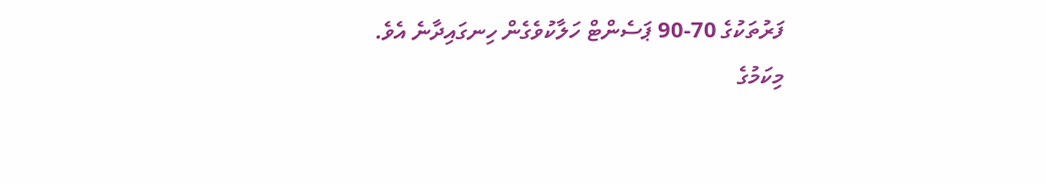ފަރުތަކުގެ 70-90 ޕަސެންޓް ހަލާކުވެގެން ހިނގައިދާނެ އެވެ.
މިކަމުގެ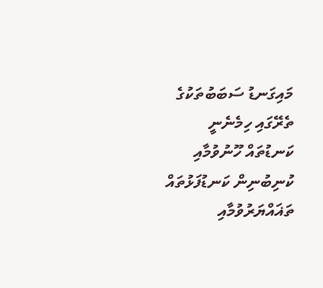މައިގަނޑު ސަބަބުތަކުގެ ތެރޭގައި ހިމެނެނީ ކަނޑުތައް ހޫނުވުމާއި ކުނިބުނިން ކަނޑުފަޅުތައް ތަޣައްޔަރުވުމާއި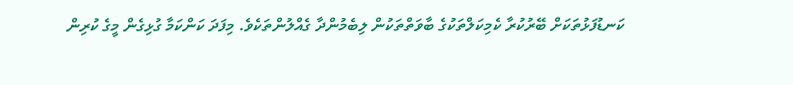ކަނޑުފަޅުތަކަށް ބޭރުކުރާ ކެމިކަލްތަކުގެ ބާވަތްތަކުން ލިބެމުންދާ ގެއްލުންތަކެވެ. މިފަދަ ކަންކަމާ ގުޅިގެން މީގެ ކުރިން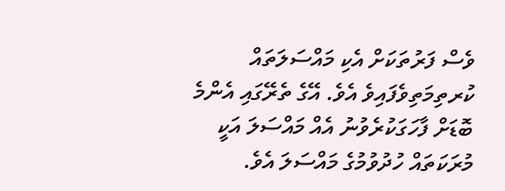ވެސް ފަރުތަކަށް އެކި މައްސަލަތައް ކުރތިމަތިވެފައިވެ އެވެ. އޭގެ ތެރޭގައި އެންމެ ބޮޑަށް ފާހަގަކުރެވުނު އެއް މައްސަލަ އަކީ މުރަކަތައް ހުދުވުމުގެ މައްސަލަ އެވެ.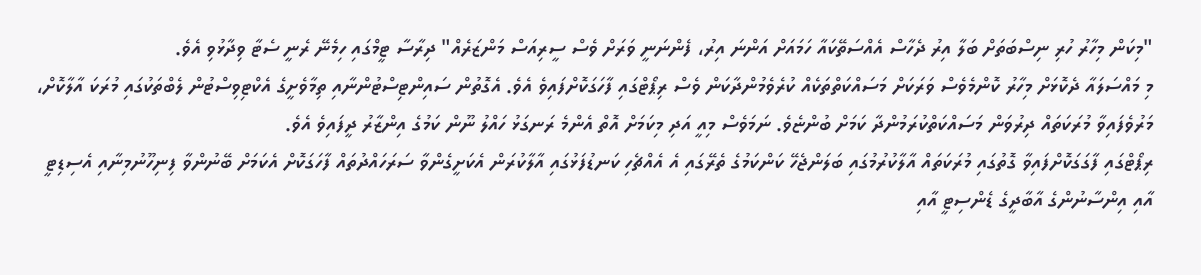"މިކަން މިހާރު ހުރި ނިސްބަތަށް ބަލާ އިރު ދެހާސް އެއްސަތޭކައާ ހަމައަށް އަންނަ އިރު، ފެންނަނީ ވަރަށް ވެސް ސީރިއަސް މަންޒަރެއް" ދިރާސާ ޓީމްގައި ހިމެނޭ ރެނީ ސެޓާ ވިދާޅުވި އެވެ.
މި މައްސަލައާ ދެކޮޅަށް މިހާރު ކޮންމެވެސް ވަރަކަށް މަސައްކަތްތަކެއް ކުރެވެމުންދާކަން ވެސް ރިޕޯޓްގައި ފާހަގަކޮށްފައިވެ އެވެ. އެގޮތުން ސައިންޓިސްޓުންނާއި ތިމާވެށީގެ އެކްޓިވިސްޓުން ލެބްތަކުގައި މުރަކަ އާލާކޮށް، މަރުވެފައިވާ މުރަކަތައް ދިރުވަން މަސައްކަތްކުރަމުންދާ ކަމަށް ބުންޏެވެ. ނަމަވެސް މިއީ އަދި މިކަމަށް އޮތް އެންމެ ރަނގަޅު ހައްލު ނޫން ކަމުގެ އިންޒާރު ދީފައިވެ އެވެ.
ރިޕޯޓްގައި ފާގަގަކޮށްފައިވާ ގޮތުގައި މުރަކަތައް އާލާކުރުމުގައި ބަލަންޖެހޭ ކަންކަމުގެ ތެރޭގައި އެ އެއްޗެހި ކަނޑުފަޅުގައި އާލާކުރަން އެކަށީގެންވާ ސަރަހައްދުތައް ފާހަގަކޮށް އެކަމަށް ބޭނުންވާ ފިނިހޫނުމިނާއި އެސިޑިޓީ އާއި އިންސާނުންގެ އާބާދީގެ ޑެންސިޓީ އާއި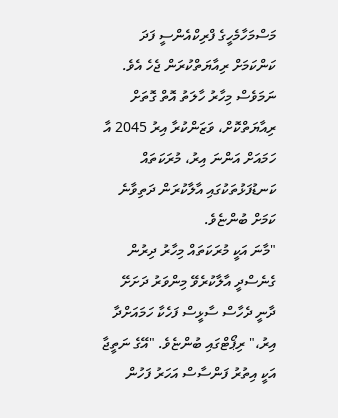މަސްމަހާމެހީގެ ފްރިކްއެންސީ ފަދަ ކަންކަމަށް ރިއާޔަތްކުރަން ޖެހެ އެވެ. ނަމަވެސް މިހާރު ހާލަތު އޮތް ގޮތަށް ރިއާޔަތްކޮށް، ވަޒަންކުރާ އިރު 2045 އާ ހަމައަށް އަންނަ އިރު، މުރަކަތައް ކަނޑުފަޅުތަކުގައި އާލާކުރަން ދަތިވާނެ ކަމަށް ބުންޏެވެ.
"މާނަ އަކީ މުރަކަތައް މިހާރު ދިރުން ގެނެސްދީ އާލާކުރެވޭ މިންވަރު ދަށަށޭ ދާނީ ދެހާސް ސާޅީސް ފަހެކާ ހަމައަށްދާ އިރު،" ރިޕޯޓްގައި ބުންޏެވެ. "އޭގެ ނަތީޖާ އަކީ އިތުރު ފަންސާސް އަހަރު ފަހުން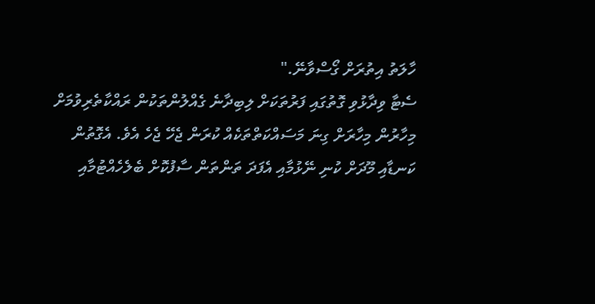ހާލަތު އިތުރަށް ގޯސްވާނޭ."
ސެޓާ ވިދާޅުވި ގޮތުގައި ފަރުތަކަށް ލިބިދާނެ ގެއްލުންތަކުން ރައްކާތެރިވުމަށް މިހާރުން މިހާރަށް ގިނަ މަސައްކަތްތަކެއް ކުރަން ޖެހޭ ޖެހެ އެވެ. އެގޮތުން ކަނޑާއި މޫދަށް ކުނި ނޭޅުމާއި އެފަދަ ތަންތަން ސާފުކޮށް ބެލެހެއްޓުމާއި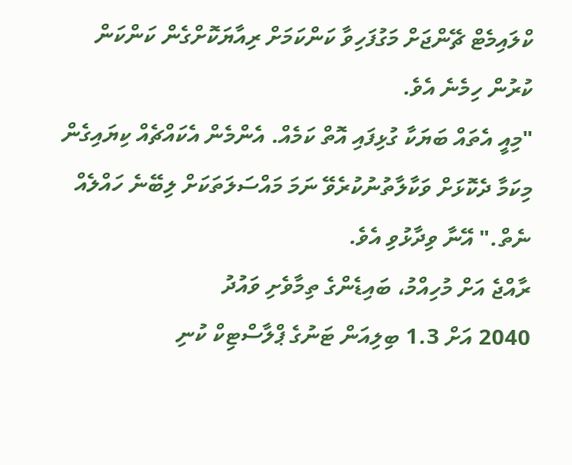ކްލައިމެޓް ޗޭންޖަށް މަގުފަހިވާ ކަންކަމަށް ރިއާޔަކޮށްގެން ކަންކަން ކުރުން ހިމެނެ އެވެ.
"މިއީ އެތައް ބަޔަކާ ގުޅިފައި އޮތް ކަމެއް. އެންމެން އެކައްޗެއް ކިޔައިގެން މިކަމާ ދެކޮޅަށް ވަކާލާތުނުކުރެވޭ ނަމަ މައްސަލަތަކަށް ލިބޭނެ ހައްލެއް ނެތް." އޭނާ ވިދާޅުވި އެވެ.
ރާއްޖެ އަށް މުހިއްމު، ބައިޑެންގެ ތިމާވެށި ވައުދު
2040 އަށް 1.3 ބިލިއަން ޓަނުގެ ޕްލާސްޓިކް ކުނި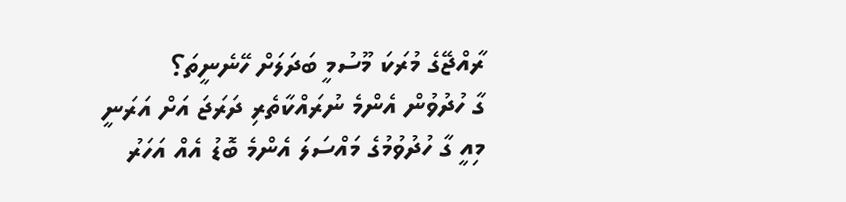ރާއްޖޭގެ މުރަކަ މޫސުމީ ބަދަލަށް ހޭނެނީތަ؟
ގާ ހުދުވުން އެންމެ ނުރައްކާތެރި ދަރަޖަ އަށް އަރަނީ
މިއީ ގާ ހުދުވުމުގެ މައްސަލަ އެންމެ ބޮޑު އެއް އަހަރު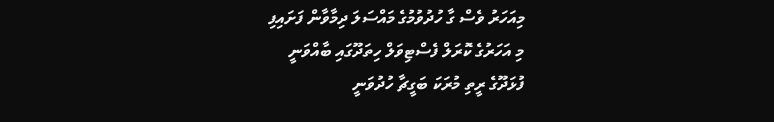މިއަހަރު ވެސް ގާ ހުދުވުމުގެ މައްސަލަ ދިމާވާން ފަށައިފި
މި އަހަރުގެ ކޮރަލް ފެސްޓިވަލް ހިތަދޫގައި ބާއްވަނީ
ފުޅަދޫގެ ރީތި މުރަކަ ބަގީޗާ ހުދުވަނީ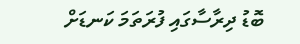ބޮޑު ދިރާސާގައި ފުރަތަމަ ކަނޑަށް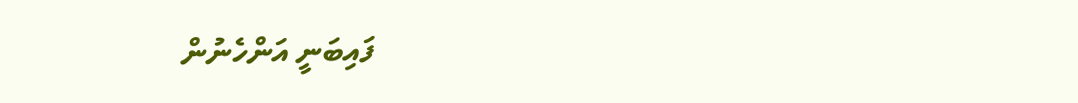ފައިބަނީ އަންހެނުން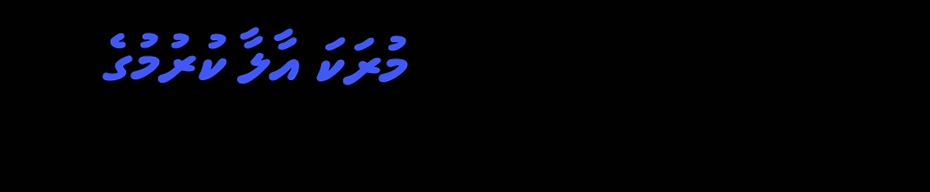މުރަކަ އާލާ ކުރުމުގެ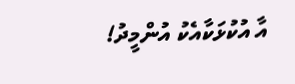އާ އުކުޅަކާއެކު އުންމީދު!